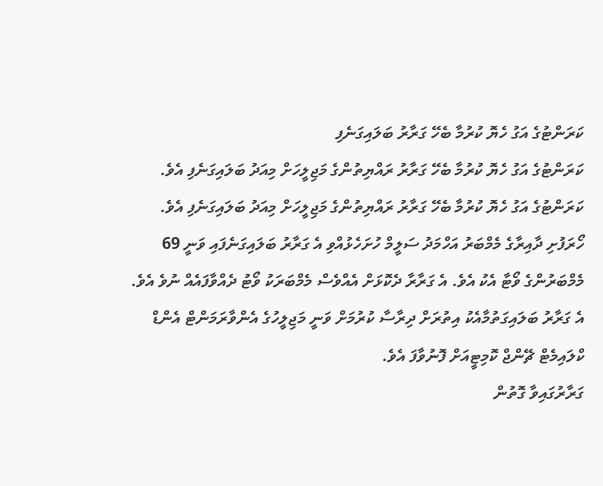ކަރަންޓުގެ އަގު ހެޔޮ ކުރުމާ ބެހޭ ގަރާރު ބަލައިގަނެފި
ކަރަންޓުގެ އަގު ހެޔޮ ކުރުމާ ބެހޭ ގަރާރު ރައްޔިތުންގެ މަޖިލީހަށް މިއަދު ބަލައިގަނެފި އެވެ.
ކަރަންޓުގެ އަގު ހެޔޮ ކުރުމާ ބެހޭ ގަރާރު ރައްޔިތުންގެ މަޖިލީހަށް މިއަދު ބަލައިގަނެފި އެވެ.
ހޯރަފުށި ދާއިރާގެ މެމްބަރު އަހްމަދު ސަލީމް ހުށަހެޅުއްވި އެ ގަރާރު ބަލައިގަނެފައި ވަނީ 69 މެމްބަރުންގެ ވޯޓާ އެކު އެވެ. އެ ގަރާރާ ދެކޮޅަށް އެއްވެސް މެމްބަރަކު ވޯޓު ދެއްވާފައެއް ނުވެ އެވެ.
އެ ގަރާރު ބަލައިގަތުމާއެކު އިތުރަށް ދިރާސާ ކުރުމަށް ވަނީ މަޖިލީހުގެ އެންވާރަމަންޓް އެންޑް ކްލައިމެޓް ޗޭންޖް ކޮމިޓީއަށް ފޮނުވާފަ އެވެ.
ގަރާރުގައިވާ ގޮތުން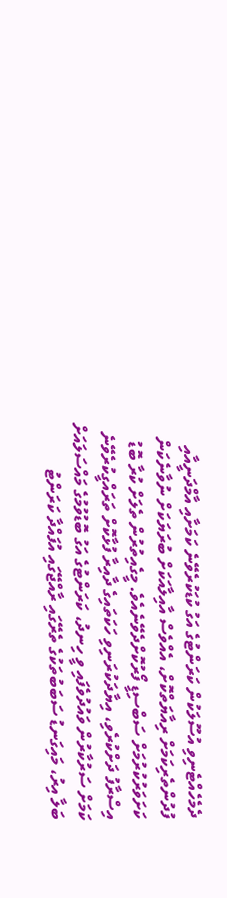ދެމެހެއްޓެނިވި އުސޫލަކުން ކަރަންޓުގެ އަގު ކުޑަކުރެވޭނެ ކަމަށާއި އާމްދަނީއާއި ފުދުންތެރިކަމަށް ރިއާޔަތްކޮށް، އެއްވެސް އާއިލާއަކަށް ބުރަޔަކަށް ނުވާނެކަން ކަށަވަރުކުރުމަށް ސަބްސިޑީ ފޯރުކޮށްދެވޭނެއެވެ. މީގެއިތުރުން ތެލަށް ކުރާ ބޮޑު އިސްރާފު ދަށްކުރެވި، އިޔާދަކުރަނިވި ހަކަތައިގެ ދާއިރާ ފުޅާކޮށް ތަރައްގީކުރެވޭނެ ކަމަށް ސަރުކާރުން ވައުދުވެފައި ވީ ހިނދު، ކަރަންޓުގެ އަގު ބޮޑުވުމުގެ މައްސަލައަށް ބަލާ އިރު، މައިގަނޑު ސަބަބުތަކުގެ ތެރޭގައި ރާއްޖޭގައި އުފައްދާ ކަރަންޓު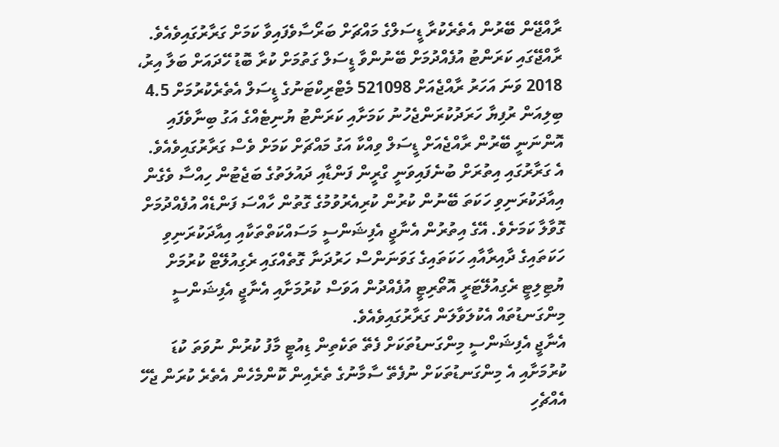ރާއްޖޭން ބޭރުން އެތެރެކުރާ ޑީސަލްގެ މައްޗަށް ބަރޯސާވެފައިވާ ކަމަށް ގަރާރުގައިވެއެވެ.
ރާއްޖޭގައި ކަރަންޓު އުފެއްދުމަށް ބޭނުންވާ ޑީސަލް ގަތުމަށް ކުރާ ބޮޑު ހޭދައަށް ބަލާ އިރު، 2018 ވަނަ އަހަރު ރާއްޖެއަށް 521098 މެޓްރިކްޓަނުގެ ޑީސަލް އެތެރެކުރުމަށް 4.5 ބިލިއަން ރުފިޔާ ހަރަދުކުރަންޖެހުނު ކަމަށާއި ކަރަންޓު ޔުނިޓެއްގެ އަގު ބިނާވެފައި އޮންނަނީ ބޭރުން ރާއްޖެއަށް ޑީސަލް ވިއްކާ އަގު މައްޗަށް ކަމަށް ވެސް ގަރާރުގައިވެއެވެ.
އެ ގަރާރުގައި އިތުރަށް ބުނެފައިވަނީ ގްރީން ފަންޑާއި ދައުލަތުގެ ބަޖެޓުން ހިއްސާ ވެގެން އިއާދަކުރަނިވި ހަކަތަ ބޭނުން ކުރުން ކުރިއެރުވުމުގެ ގޮތުން ހާއްސަ ފަންޑެއް އުފެއްދުމަށް ގޮވާލާ ކަމަށެވެ. އޭގެ އިތުރުން އެނާޖީ އެފިޝަންސީ މަސައްކަތްތަކާއި އިއާދަކުރަނިވި ހަކަތައިގެ ދާއިރާއާއި ހަކަތައިގެ ގަވަނަންސް ހަރުދަނާ ގޮތެއްގައި ރެގިއުލޭޓް ކުރުމަށް ޔުޓިލިޓީ ރެގިއުލޭޓަރީ އޮތޯރިޓީ އުފެއްދުން އަވަސް ކުރުމަށާއި އެނާޖީ އެފިޝަންސީ މިންގަނޑުތައް އެކުލަވާލަން ގަރާރުގައިވެއެވެ.
އެނާޖީ އެފިޝަންސީ މިންގަނޑުތަކަށް ފެތޭ ތަކެތިން ޑިއުޓީ މާފު ކުރުން ނުވަތަ ކުޑަ ކުރުމަށާއި އެ މިންގަނޑުތަކަށް ނުފެތޭ ސާމާނުގެ ތެރެއިން ކޮންމެހެން އެތެރެ ކުރަން ޖެހޭ އެއްޗެހި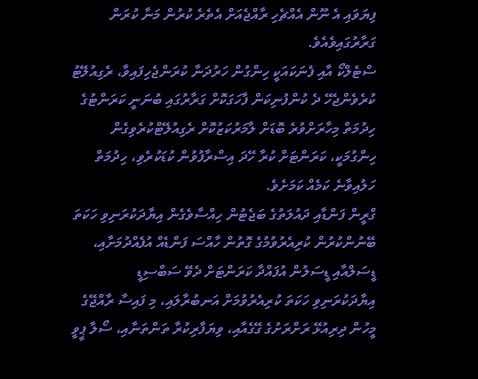ފިޔަވައި އެ ނޫން އެއްޗެހި ރާއްޖެއަށް އެތެރެ ކުރުން މަނާ ކުރަން ގަރާރުގައިވެއެވެ.
ސްޓެލްކޯ އާއި ފެނަކައަކީ ހިންގުން ހަރުދަނާ ކުރަންޖެހިފައިވާ، ރެގިއުލޭޓު ކުރެވެންޖެހޭ ދެ ކުންފުނިކަން ފާހަގަކޮށް ގަރާރުގައި ބުނަނީ ކަރަންޓުގެ ހިދުމަތް މިހާރަށްވުރެ ބޮޑަށް ލާމަރުކަޒުކޮށް ރެގިއުލޭޓްކުރެވިގެން ހިންގުމަކީ، ކަރަންޓަށް ކުރާ ހޭދަ އިސްރާފުވުން ކުޑަކުރެވި، ހިދުމަތް ހަލުއިވާނެ ކަމެއް ކަމަށެވެ.
ގްރީން ފަންޑާއި ދައުލަތުގެ ބަޖެޓުން ހިއްސާވެގެން އިޔާދަކުރަނިވި ހަކަތަ ބޭނުންކުރުން ކުރިއެރުވުމުގެ ގޮތުން ހާއްސަ ފަންޑެއް އުފެއްދުމަށާއި، ޑީސަލްއާއި ޑީސަލުން އުފައްދާ ކަރަންޓަށް ދެވޭ ސަބްސިޑީ އިޔާދަކުރަނިވި ހަކަތަ ކުރިއެރުވުމަށް އަނބުރާލައި، މި ފައިސާ ރާއްޖޭގެ މީހުން ދިރިއުޅޭ ރަށްރަށުގެ ގޭގެއާއި، ވިޔަފާރިކުރާ ތަންތަނާއި، ސޯލާ ޕީވީ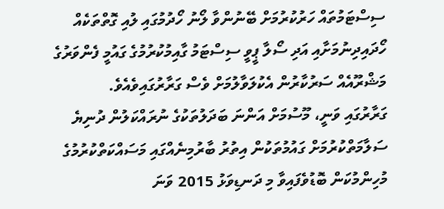ސިސްޓަމުތައް ހަރުކުރުމަށް ބޭނުންވާ ލޯނު ހޯދުމުގައި ލުއި ގޮތްތަކެއް ހޯދައިދިނުމަށާއި އަދި ސޯލާ ޕީވީ ސިސްޓަމު ގާއިމުކުރުމުގެ ގައުމީ ފެންވަރުގެ މަޝްރޫއެއް ސަރުކާރުން އެކުލަވާލުމަށް ވެސް ގަރާރުގައިވެއެވެ.
ގަރާރުގައި ވަނީ، މޫސުމަށް އަންނަ ބަދަލުތަކުގެ ނުރައްކަލުން ދުނިޔެ ސަލާމަތްކުރުމަށް ގައުމުތަކުން އިތުރު ބާރުމިނެއްގައި މަސައްކަތްކުރުމުގެ މުހިންމުކަން ބޮޑުވެފައިވާ މި ދަނޑިވަޅު 2015 ވަނަ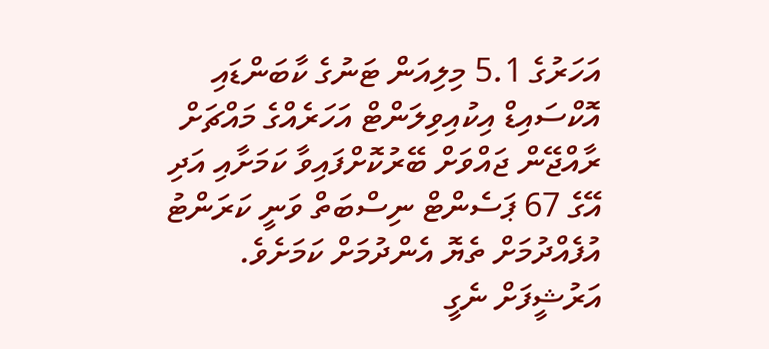އަހަރުގެ 5.1 މިލިއަން ޓަނުގެ ކާބަންޑައި އޮކްސައިޑް އިކުއިވިލަންޓް އަހަރެއްގެ މައްޗަށް ރާއްޖޭން ޖައްވަށް ބޭރުކޮށްފައިވާ ކަމަށާއި އަދި އޭގެ 67 ޕަސެންޓް ނިސްބަތް ވަނީ ކަރަންޓު އުފެއްދުމަށް ތެޔޮ އެންދުމަށް ކަމަށެވެ.
އަރުޝީފަށް ނެގީ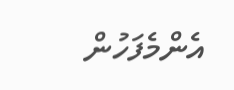އެންމެފަހުން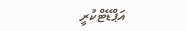އަޕްޑޭޓްކުރީ